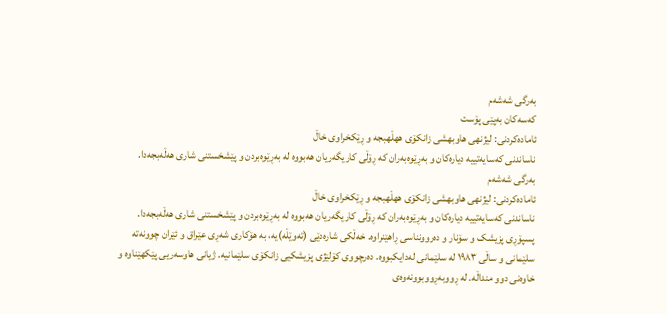بەرگی شەشەم
کەسەکان بەپێی پۆست
ئامادەکردنی: لیژنهی هاوبهشی زانكۆی ههڵهبجه و ڕێكخراوی خاڵ
ناساندنی کەسایەتییە دیارەکان و بەڕێوەبەران کە ڕۆڵی کاریگەریان هەبووە لە بەڕێوەبردن و پێشخستنی شاری هەڵەبجەدا.
بەرگی شەشەم
ئامادەکردنی: لیژنهی هاوبهشی زانكۆی ههڵهبجه و ڕێكخراوی خاڵ
ناساندنی کەسایەتییە دیارەکان و بەڕێوەبەران کە ڕۆڵی کاریگەریان هەبووە لە بەڕێوەبردن و پێشخستنی شاری هەڵەبجەدا.
پسپۆڕی پزیشک و سۆنار و دەروونناسی ڕاهێنراوە. خەڵکی شارەدێی (تەوێڵە)یە، بە هۆکاری شەڕی عێراق و ئێران چوونەتە سلێمانی و ساڵی ١٩٨٣ لە سلێمانی لەدایکبووە. دەرچووی کۆلێژی پزیشکیی زانکۆی سلێمانیە. ژیانی هاوسەریی پێکهێناوە و خاوەنی دوو منداڵە. لە ڕووبەڕووبوونەوەی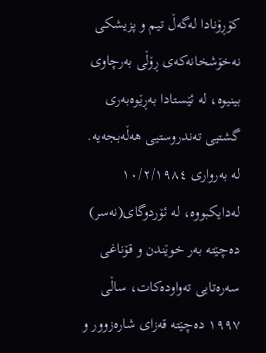کۆڕۆنادا لەگەڵ تیم و پزیشکی نەخۆشخانەکەی ڕۆڵی بەرچاوی بینیوە، لە ئێستادا بەڕێوەبەری گشتیی تەندروستیی هەڵەبجەیە.
لە بەرواری ١٠/٢/١٩٨٤ لەدایکبووە، لە ئۆردوگای(نەسر) دەچێتە بەر خوێندن و قۆناغی سەرەتایی تەواودەکات، ساڵی ١٩٩٧ دەچێتە قەزای شارەزوور و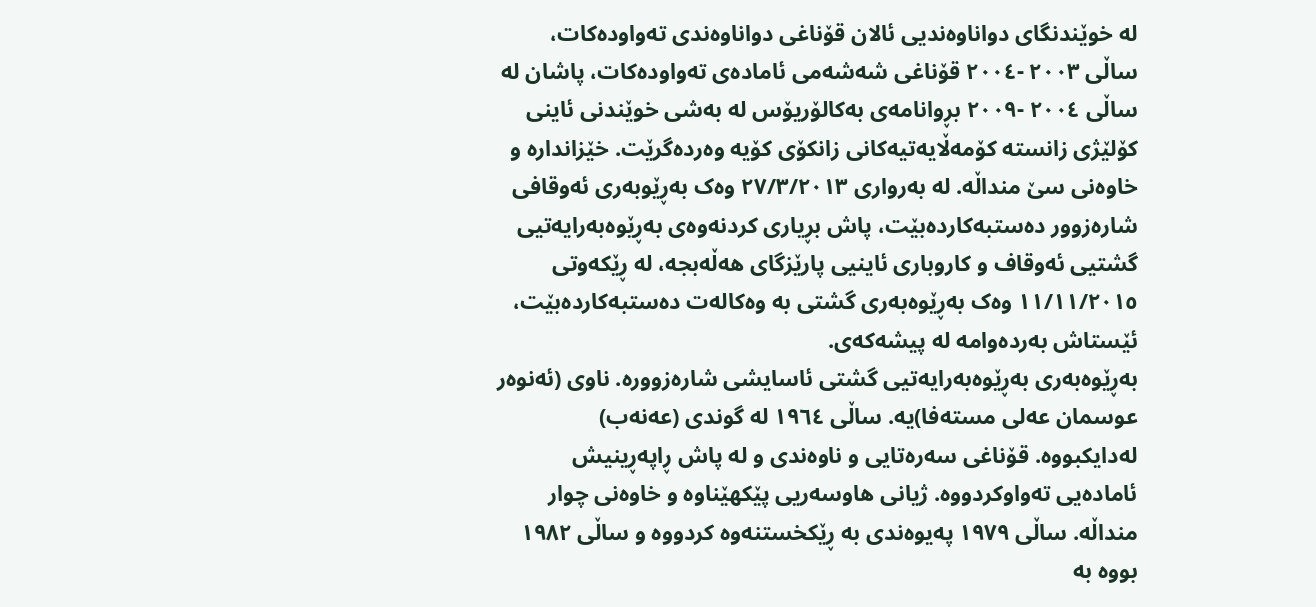لە خوێندنگای دواناوەندیی ئالان قۆناغی دواناوەندی تەواودەکات، ساڵی ٢٠٠٣ -٢٠٠٤ قۆناغی شەشەمی ئامادەی تەواودەکات، پاشان لە ساڵی ٢٠٠٤ -٢٠٠٩ بڕوانامەی بەکالۆریۆس لە بەشی خوێندنی ئاینی کۆلێژی زانستە کۆمەڵایەتیەکانی زانکۆی کۆیە وەردەگرێت. خێزاندارە و خاوەنی سێ منداڵە. لە بەرواری ٢٧/٣/٢٠١٣ وەک بەڕێوبەری ئەوقافی شارەزوور دەستبەکاردەبێت، پاش بڕیاری کردنەوەی بەڕێوەبەرایەتیی گشتیی ئەوقاف و کاروباری ئاینیی پارێزگای هەڵەبجە، لە ڕێکەوتی ١١/١١/٢٠١٥ وەک بەڕێوەبەری گشتی بە وەکالەت دەستبەکاردەبێت، ئێستاش بەردەوامە لە پیشەکەی.
بەڕێوەبەری بەڕێوەبەرایەتیی گشتی ئاسایشی شارەزوورە. ناوی (ئەنوەر عوسمان عەلی مستەفا)یە. ساڵی ١٩٦٤ لە گوندی (عەنەب) لەدایکبووە. قۆناغی سەرەتایی و ناوەندی و لە پاش ڕاپەڕینیش ئامادەیی تەواوکردووە. ژیانی هاوسەریی پێکهێناوە و خاوەنی چوار منداڵە. ساڵی ١٩٧٩ پەیوەندی بە ڕێکخستنەوە کردووە و ساڵی ١٩٨٢ بووە بە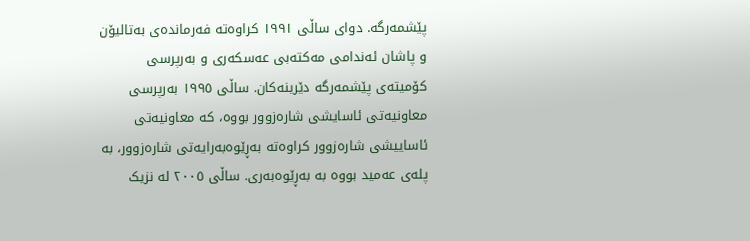پێشمەرگە. دوای ساڵی ١٩٩١ کراوەتە فەرماندەی بەتالیۆن و پاشان ئەندامی مەکتەبی عەسکەری و بەرپرسی کۆمیتەی پێشمەرگە دێرینەکان. ساڵی ١٩٩٥ بەرپرسی معاونیەتی ئاسایشی شارەزوور بووە، کە معاونیەتی ئاساییشی شارەزوور کراوەتە بەڕێوەبەرایەتی شارەزوور، بە پلەی عەمید بووە بە بەڕێوەبەری. ساڵی ٢٠٠٥ لە نزیک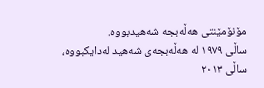مۆنۆمێنتی هەڵەبجە شەهیدبووە.
ساڵی ١٩٧٩ لە هەڵەبجەی شەهید لەدایکبووە، ساڵی ٢٠١٣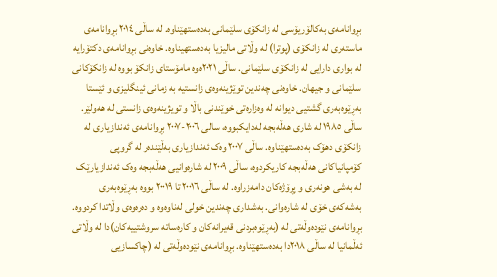بڕوانامەی بەکالۆریۆسی لە زانکۆی سلێمانی بەدەستهێناوە. لە ساڵی ٢٠١٤ بڕوانامەی ماستەری لە زانکۆی (پوترا) لە وڵاتی مالیزیا بەدەستهیناوە. خاوەنی بڕوانامەی دکتۆرایە لە بواری دارایی لە زانکۆی سلێمانی. ساڵی ٢٠٢١ەوە مامۆستای زانکۆ بووە لە زانکۆکانی سلێمانی و جیهان. خاوەنی چەندین توێژینەوەی زانستیە بە زمانی ئینگلیزی و ئێستا بەڕێوەبەری گشتیی دیوانە لە وەزارەتی خوێندنی باڵا و تویژینەوەی زانستی لە هەولێر.
ساڵی ١٩٨٥ لە شاری هەڵەبجە لەدایکبووە، سالی ٢٠٠٦-٢٠٠٧ بڕوانامەی ئەندازیاری لە زانکۆی دهۆک بەدەستهێناوە. ساڵی ٢٠٠٧ وەک ئەندازیاری بەڵێندەر لە گروپی کۆمپانیاکانی هەڵەبجە کاریکردوە، ساڵی ٢٠٠٩ لە شارەوانیی هەڵەبجە وەک ئەندازیارێک لە بەشی هونەری و پڕۆژەکان دامەزراوە. لە ساڵی ٢٠٠١٦ تا ٢٠٠١٩ بووە بەڕێوەبەری بەشەکەی خۆی لە شارەوانی. بەشداری چەندین خولی لەناوەوە و دەرەوەی وڵاتدا کردووە. بڕوانامەی نێودەوڵەتی لە (بەڕێوەبردنی قەیرانەکان و کارەساتە سروشتییەکان)دا لە وڵاتی ئەڵمانیا لە ساڵی ٢٠١٨دا بەدەستهێناوە. بڕوانامەی نێودەوڵەتی لە (چاکسازیی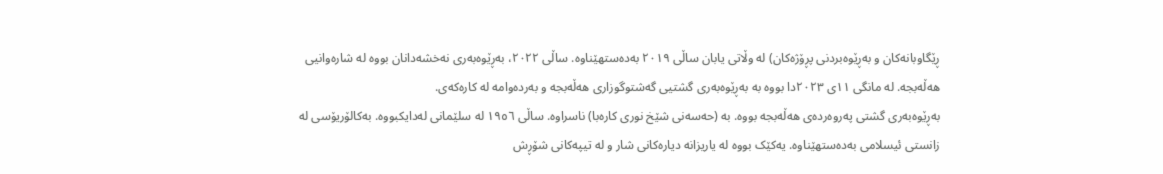ڕێگاوبانەکان و بەڕێوەبردنی پڕۆژەکان) لە وڵاتی یابان ساڵی ٢٠١٩ بەدەستهێناوە. ساڵی ٢٠٢٢، بەڕێوەبەری نەخشەدانان بووە لە شارەوانیی هەڵەبجە. لە مانگی ١١ی ٢٠٢٣دا بووە بە بەڕێوەبەری گشتیی گەشتوگوزاری هەڵەبجە و بەردەوامە لە کارەکەی.
بەڕێوەبەری گشتی پەروەردەی هەڵەبجە بووە. بە (حەسەنی شێخ نوری کارەبا) ناسراوە. ساڵی ١٩٥٦ لە سلێمانی لەدایکبووە. بەکالۆریۆسی لە زانستی ئیسلامی بەدەستهێناوە. یەکێک بووە لە یاریزانە دیارەکانی شار و لە تیپەکانی شۆڕش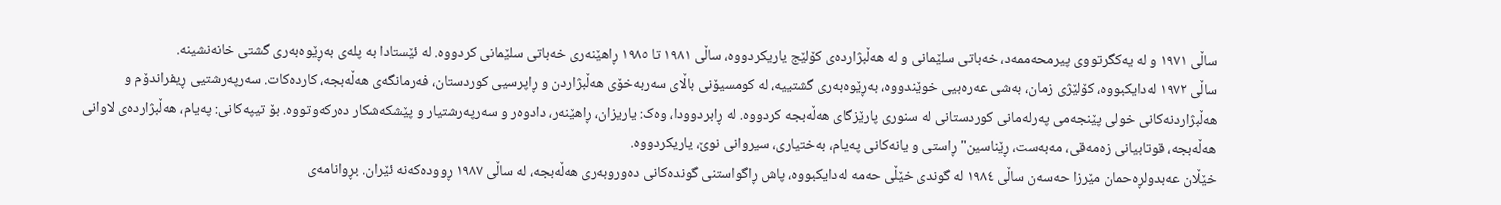ساڵی ١٩٧١ و لە یەکگرتووی پیرمحەممەد، خەباتی سلێمانی و لە هەڵبژاردەی کۆلێج یاریکردووە، ساڵی ١٩٨١ تا ١٩٨٥ ڕاهێنەری خەباتی سلێمانی کردووە. لە ئێستادا بە پلەی بەڕێوەبەری گشتی خانەنشینە.
ساڵی ١٩٧٢ لەدایکبووە، کۆلێژی زمان، بەشی عەرەبیی خوێندووە، بەڕێوەبەری گشتییە، لە کومسیۆنی باڵای سەربەخۆی هەڵبژاردن و ڕاپرسیی کوردستان، فەرمانگەی هەڵەبجە، کاردەکات. سەرپەرشتیی ڕیفراندۆم و هەڵبژاردنەکانی خولی پێنجەمی پەرلەمانی کوردستانی لە سنوری پارێزگای هەڵەبجە کردووە. لە ڕابردوودا، وەک: یاریزان، ڕاهێنەر، دادوەر و سەرپەرشتیار و پێشکەشکار دەرکەوتووە. بۆ تیپەکانی: پەیام، هەڵبژاردەی لاوانی هەڵەبجە، قوتابيانی زەمەقی، مەبەست، ڕێناسین" ڕاستی و یانەکانی پەیام، بەختیاری، سیروانی نوێ، یاریکردووە.
خێڵان عەبدولڕەحمان مێرزا حەسەن ساڵی ١٩٨٤ لە گوندی خێڵی حەمە لەدایکبووە، پاش ڕاگواستنی گوندەکانی دەوروبەری هەڵەبجە، لە ساڵی ١٩٨٧ ڕوودەکەنە ئێران. بڕوانامەی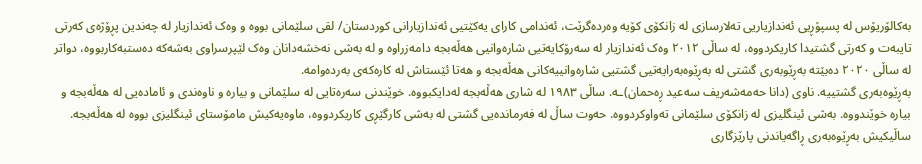بەکالۆریۆس لە پسپۆڕیی ئەندازیاریی تەلارسازی لە زانکۆی کۆیە وەردەگرێت، ئەندامی کارای یەکێتیی ئەندازیارانی کوردستان/ لقی سلێمانی بووە و وەک ئەندازیار لە چەندین پڕۆژەی کەرتی تایبەت و کەرتی گشتیدا کاریکردووە، لە ساڵی ٢٠١٢ وەک ئەندازیار لە سەرۆکایەتیی شارەوانیی هەڵەبجە دامەزراوە و لە بەشی نەخشەدانان وەک لێپرسراوی بەشەکە دەستبەکاربووە، دواتر لە ساڵی ٢٠٢٠ دەبێتە بەڕێوبەری گشتی لە بەڕێوەبەرایەتیی گشتیی شارەوانییەکانی هەڵەبجە و هەتا ئێستاش لە کارەکەی بەردەوامە.
بەڕێوەبەری گشتییە. ناوی (دانا حەمەشەریف سەعید ڕەحمان)ـە. ساڵی ١٩٨٣ لە شاری هەڵەبجە لەدایکبووە. خوێندنی سەرەتایی لە سلێمانی و بیارە و ناوەندی و ئامادەیی لە هەڵەبجە و بیارە خوێندووە. بەشی ئینگلیزی لە زانکۆی سلێمانی تەواوکردووە. حەوت ساڵ لە فەرماندەیی گشتی لە بەشی کارگێڕی کاریکردووە، ماوەیەکیش مامۆستای ئینگلیزی بووە لە هەڵەبجە. ساڵیکیش بەڕێوەبەری ڕاگەیاندنی پارێزگاری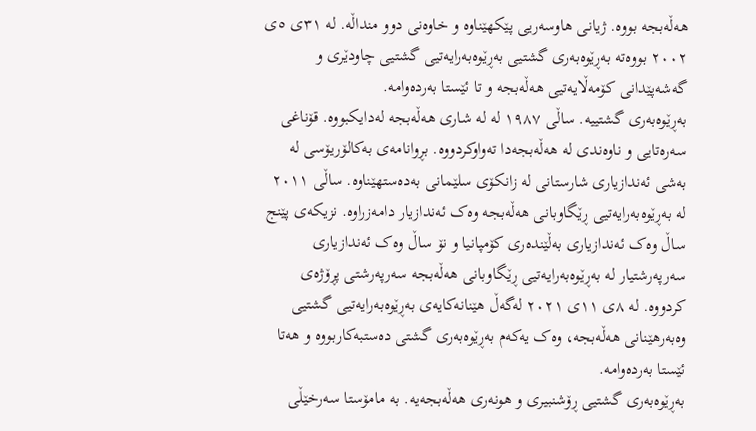هەڵەبجە بووە. ژیانی هاوسەریی پێکهێناوە و خاوەنی دوو منداڵە. لە ٣١ی ٥ی ٢٠٠٢ بووەتە بەڕێوەبەری گشتیی بەڕێوەبەرایەتیی گشتیی چاودێری و گەشەپێدانی کۆمەڵایەتیی هەڵەبجە و تا ئێستا بەردەوامە.
بەڕێوەبەری گشتییە. ساڵی ١٩٨٧ لە لە شاری هەڵەبجە لەدایکبووە. قۆناغی سەرەتایی و ناوەندی لە هەڵەبجەدا تەواوکردووە. بڕوانامەی بەکالۆریۆسی لە بەشی ئەندازیاری شارستانی لە زانکۆی سلێمانی بەدەستهێناوە. ساڵی ٢٠١١ لە بەڕێوەبەرایەتیی ڕێگاوبانی هەڵەبجە وەک ئەندازیار دامەزراوە. نزیکەی پێنج ساڵ وەک ئەندازیاری بەڵێندەری کۆمپانیا و نۆ ساڵ وەک ئەندازیاری سەرپەرشتیار لە بەڕێوەبەرایەتیی ڕێگاوبانی هەڵەبجە سەرپەرشتی پڕۆژەى کردووە. لە ٨ی ١١ی ٢٠٢١ لەگەڵ هێنانەکایەی بەڕێوەبەرایەتیی گشتیی وەبەرهێنانی هەڵەبجە، وەک یەکەم بەڕێوەبەری گشتی دەستبەکاربووە و هەتا ئێستا بەردەوامە.
بەڕێوەبەری گشتیی ڕۆشنبیری و هونەری هەڵەبجەیە. بە مامۆستا سەرخێڵی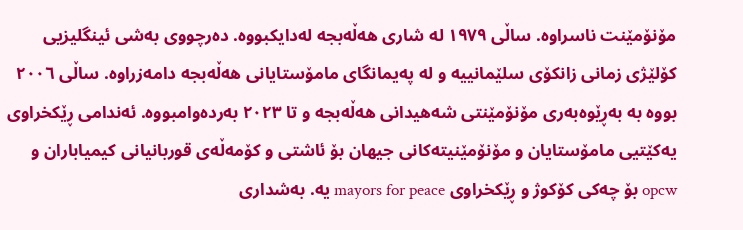مۆنۆمێنت ناسراوە. ساڵی ١٩٧٩ لە شاری هەڵەبجە لەدایکبووە. دەرچووی بەشی ئینگلیزیی کۆلێژی زمانی زانکۆی سلێمانییە و لە پەیمانگای مامۆستایانی هەڵەبجە دامەزراوە. ساڵی ٢٠٠٦ بووە بە بەڕێوەبەری مۆنۆمێنتی شەهیدانی هەڵەبجە و تا ٢٠٢٣ بەردەوامبووە. ئەندامی ڕێکخراوی یەکێتیی مامۆستایان و مۆنۆمێنیتەکانی جیهان بۆ ئاشتی و کۆمەڵەی قوربانیانی کیمیاباران و opcw بۆ چەکی کۆکوژ و ڕێکخراوی mayors for peace یە. بەشداری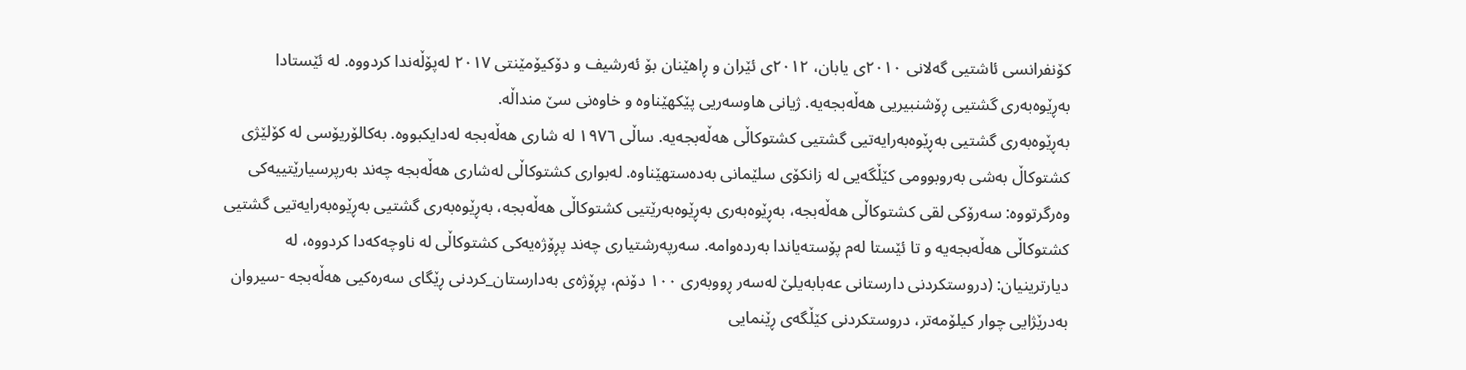کۆنفرانسی ئاشتیی گەلانی ٢٠١٠ی یابان، ٢٠١٢ی ئێران و ڕاهێنان بۆ ئەرشیف و دۆکیۆمێنتی ٢٠١٧ لەپۆڵەندا کردووە. لە ئێستادا بەڕێوەبەری گشتیی ڕۆشنبیریی هەڵەبجەیه. ژیانی هاوسەریی پێکهێناوە و خاوەنی سێ منداڵە.
بەڕێوەبەری گشتیی بەڕێوەبەرایەتیی گشتیی کشتوکاڵی هەڵەبجەیە. ساڵی ١٩٧٦ لە شاری هەڵەبجە لەدایکبووە. بەکالۆریۆسی لە کۆلێژی کشتوکاڵ بەشی بەروبوومی کێڵگەیی لە زانکۆی سلێمانی بەدەستهێناوە. لەبواری کشتوکاڵی لەشاری هەڵەبجە چەند بەرپرسیارێتییەکی وەرگرتووە: سەرۆکی لقی کشتوکاڵی هەڵەبجە، بەڕێوەبەری بەڕێوەبەرێتیی کشتوکاڵی هەڵەبجە، بەڕێوەبەری گشتیی بەڕێوەبەرایەتیی گشتیی کشتوکاڵی هەڵەبجەیە و تا ئێستا لەم پۆستەیاندا بەردەوامە. سەرپەرشتیاری چەند پڕۆژەیەکی کشتوکاڵی لە ناوچەکەدا کردووە، لە دیارترینیان: (دروستکردنی دارستانی عەبابەیلێ لەسەر ڕووبەری ١٠٠ دۆنم، پڕۆژەی بەدارستان_کردنی ڕێگای سەرەکیی هەڵەبجە -سیروان بەدرێژایی چوار کیلۆمەتر، دروستکردنی کێڵگەی ڕێنمایی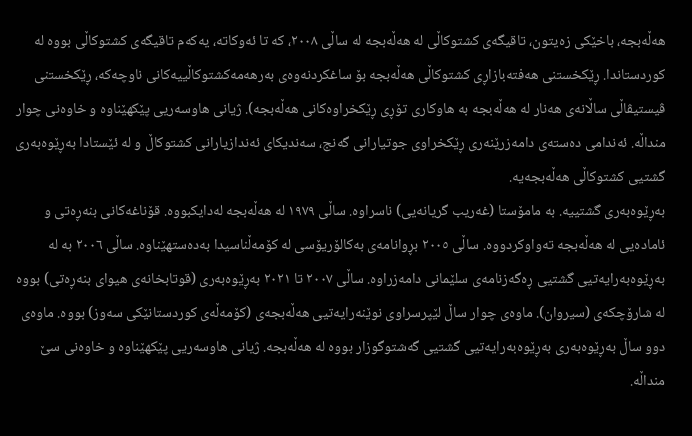هەڵەبجە، باخێکی زەیتون، تاقیگەی کشتوکاڵی لە هەڵەبجە لە ساڵی ٢٠٠٨، کە تا ئەوکاتە، یەکەم تاقیگەی کشتوکاڵی بووە لە کوردستاندا. ڕێکخستنی هەفتەبازاڕی کشتوکاڵی هەڵەبجە بۆ ساغکردنەوەی بەرهەمەکشتوکاڵییەکانی ناوچەکە، ڕێکخستنی ڤیستیڤاڵی ساڵانەی هەنار لە هەڵەبجە بە هاوکاری تۆڕی ڕێکخراوەکانی هەڵەبجە). ژیانی هاوسەریی پێکهێناوە و خاوەنی چوار منداڵە. ئەندامی دەستەی دامەزرێنەری ڕێکخراوی جوتیارانی گەنج، سەندیکای ئەندازیارانی کشتوکاڵ و لە ئێستادا بەڕێوەبەری گشتیی کشتوکاڵی هەڵەبجەیە.
بەڕێوەبەری گشتییە. بە مامۆستا (غەریب گریانەیی) ناسراوە. ساڵی ١٩٧٩ لە هەڵەبجە لەدایکبووە. قۆناغەکانی بنەڕەتی و ئامادەیی لە هەڵەبجە تەواوکردووە. ساڵی ٢٠٠٥ بڕوانامەی بەکالۆریۆسی لە کۆمەڵناسیدا بەدەستهێناوە. ساڵی ٢٠٠٦ بە لە بەڕێوەبەرایەتیی گشتیی ڕەگەزنامەی سلێمانی دامەزراوە. ساڵی ٢٠٠٧ تا ٢٠٢١ بەڕێوەبەری (قوتابخانەی هیوای بنەڕەتی) بووە لە شارۆچکەی (سیروان). ماوەی چوار ساڵ لێپرسراوی نوێنەرایەتیی هەڵەبجەی (کۆمەڵەی کوردستانێکی سەوز) بووە. ماوەی دوو ساڵ بەڕێوەبەری بەڕێوەبەرایەتیی گشتیی گەشتوگوزار بووە لە هەڵەبجە. ژیانی هاوسەریی پێکهێناوە و خاوەنی سێ منداڵە.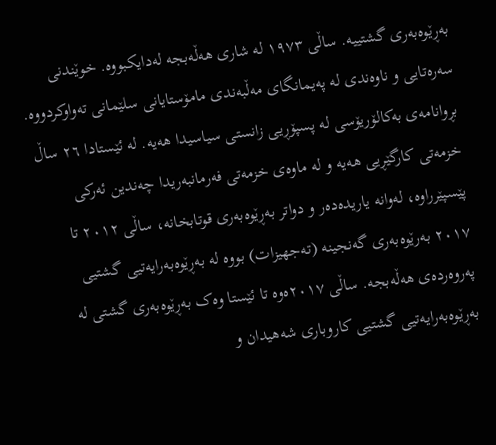بەڕێوەبەری گشتییە. ساڵی ١٩٧٣ لە شاری هەڵەبجە لەدایکبووە. خوێندنی سەرەتایی و ناوەندی لە پەیمانگای مەڵبەندی مامۆستایانی سلێمانی تەواوکردووە. بڕوانامەى بەکالۆریۆسی لە پسپۆڕیی زانستی سیاسیدا هەیە. لە ئێستادا ٢٦ ساڵ خزمەتی کارگێڕیی هەیە و لە ماوەی خزمەتی فەرمانبەریدا چەندین ئەرکی پێسپێرراوە، لەوانە یاریدەدەر و دواتر بەڕێوەبەری قوتابخانە، ساڵی ٢٠١٢ تا ٢٠١٧ بەرێوەبەری گەنجینە (تەجھیزات) بووە لە بەڕێوەبەرایەتیی گشتیی پەروەردەی هەڵەبجە. ساڵی ٢٠١٧ەوە تا ئێستا وەک بەڕێوەبەری گشتی لە بەڕێوەبەرایەتیی گشتیی کاروباری شەھیدان و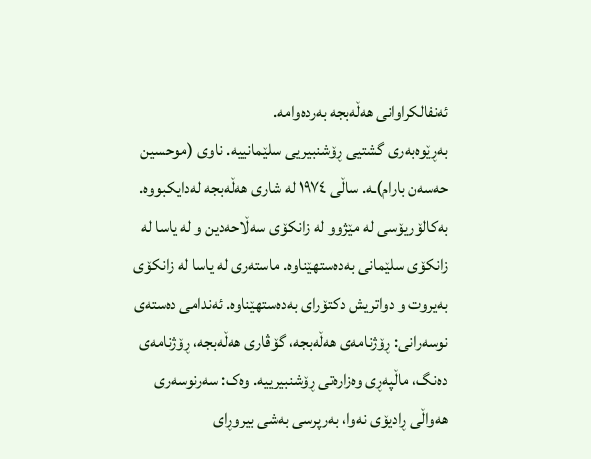ئەنفالکراوانی هەڵەبجە بەردەوامە.
بەڕێوەبەری گشتیی ڕۆشنبیریی سلێمانییە. ناوی (موحسین حەسەن بارام)ـە. ساڵی ١٩٧٤ لە شاری هەڵەبجە لەدایکبووە. بەکالۆریۆسی لە مێژوو لە زانکۆی سەڵاحەدین و لە یاسا لە زانکۆی سلێمانی بەدەستهێناوە. ماستەری لە یاسا لە زانکۆی بەیروت و دواتریش دکتۆرای بەدەستهێناوە. ئەندامی دەستەی نوسەرانی: ڕۆژنامەی هەڵەبجە، گۆڤاری هەڵەبجە، ڕۆژنامەی دەنگ، ماڵپەڕی وەزارەتی ڕۆشنبیرییە. وەک: سەرنوسەری هەواڵی ڕادیۆی نەوا، بەرپرسی بەشی بیروڕای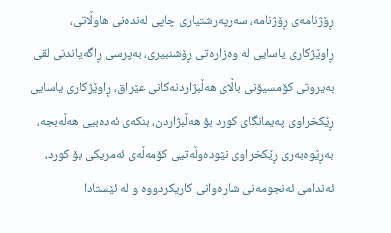ڕۆژنامەی ڕۆژنامە، سەرپەرشتیاری چاپی لەندەنی هاوڵاتی، ڕاوێژکاری یاسایی لە وەزارەتی ڕۆشنبیری، بەپرسی ڕاگەیاندنی لقی بەیروتی کۆمسیۆنی باڵای هەڵبژاردنەکانی عێراق، ڕاوێژکاری یاسایی ڕێکخراوی پەیمانگای کورد بۆ هەڵبژاردن، بنکەی ئەدەبیی هەڵەبجە، بەڕێوەبەری ڕێکخراوی نێودەوڵەتیی کۆمەڵەی ئەمریکی بۆ کورد، ئەندامی ئەنجومەنی شارەوانی کاریکردووە و لە ئێستادا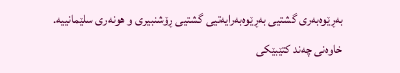بەڕێوەبەری گشتیی بەڕێوەبەرایەتیی گشتیی ڕۆشنبیری و هونەری سلێمانییە. خاوەنی چەند کتێبێکی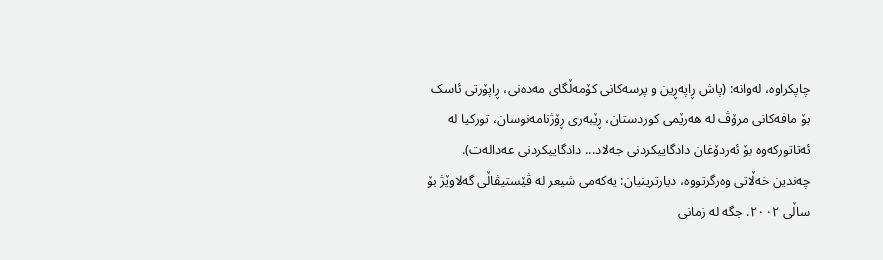چاپکراوە، لەوانە: (پاش ڕاپەڕین و پرسەکانی کۆمەڵگای مەدەنی، ڕاپۆرتی ئاسک بۆ مافەکانی مرۆڤ لە هەرێمی کوردستان، ڕێبەری ڕۆژنامەنوسان، تورکیا لە ئەتاتورکەوە بۆ ئەردۆغان دادگاییکردنی جەلاد... دادگاییکردنی عەدالەت). چەندین خەڵاتی وەرگرتووە، دیارترینیان: یەکەمی شیعر لە ڤێستیڤاڵی گەلاوێژ بۆ ساڵی ٢٠٠٢. جگە لە زمانی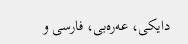دایکی، عەرەبی، فارسی و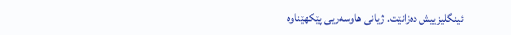ئینگلیزییش دەزانێت. ژیانی هاوسەریی پێکهێناوە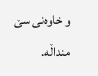و خاوەنی سێ منداڵە.